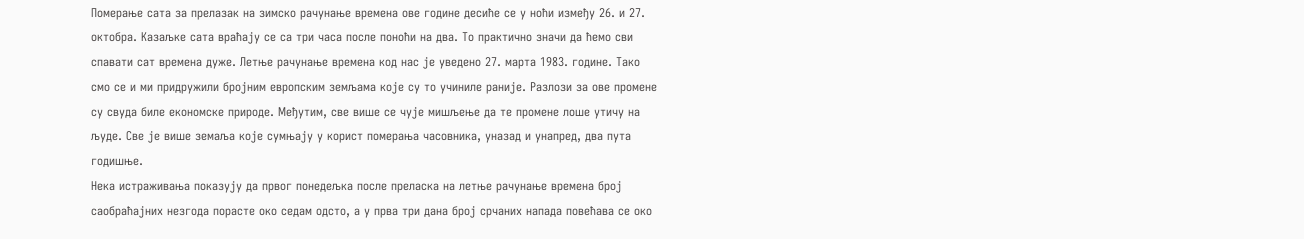Померање сата за прелазак на зимско рачунање времена ове године десиће се у ноћи између 26. и 27. октобра. Казаљке сата враћају се са три часа после поноћи на два. То практично значи да ћемо сви спавати сат времена дуже. Летње рачунањe времена код нас је уведено 27. марта 1983. године. Тако смо се и ми придружили бројним европским земљама које су то учиниле раније. Разлози за ове промене су свуда биле економске природе. Међутим, све више се чује мишљење да те промене лоше утичу на људе. Све је више земаља које сумњају у корист померања часовника, уназад и унапред, два пута годишње.
Нека истраживања показују да првог понедељка после преласка на летње рачунање времена број саобраћајних незгода порасте око седам одсто, а у прва три дана број срчаних напада повећава се око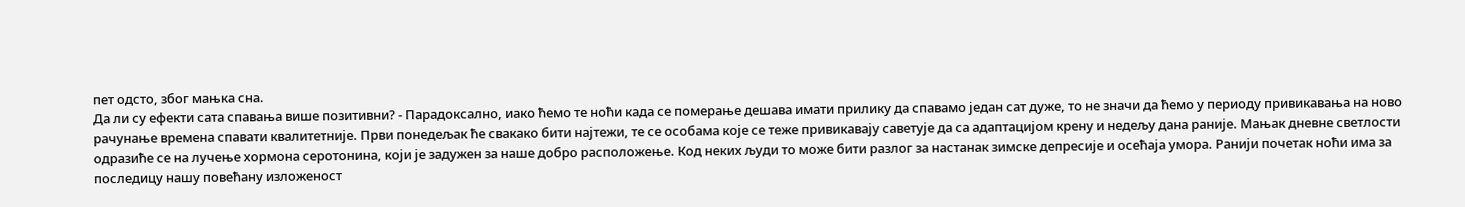пет одсто, због мањка сна.
Да ли су ефекти сата спавања више позитивни? - Парадоксално, иако ћемо те ноћи када се померање дешава имати прилику да спавамо један сат дуже, то не значи да ћемо у периоду привикавања на ново рачунање времена спавати квалитетније. Први понедељак ће свакако бити најтежи, те се особама које се теже привикавају саветује да са адаптацијом крену и недељу дана раније. Мањак дневне светлости одразиће се на лучење хормона серотонина, који је задужен за наше добро расположење. Код неких људи то може бити разлог за настанак зимске депресије и осећаја умора. Ранији почетак ноћи има за последицу нашу повећану изложеност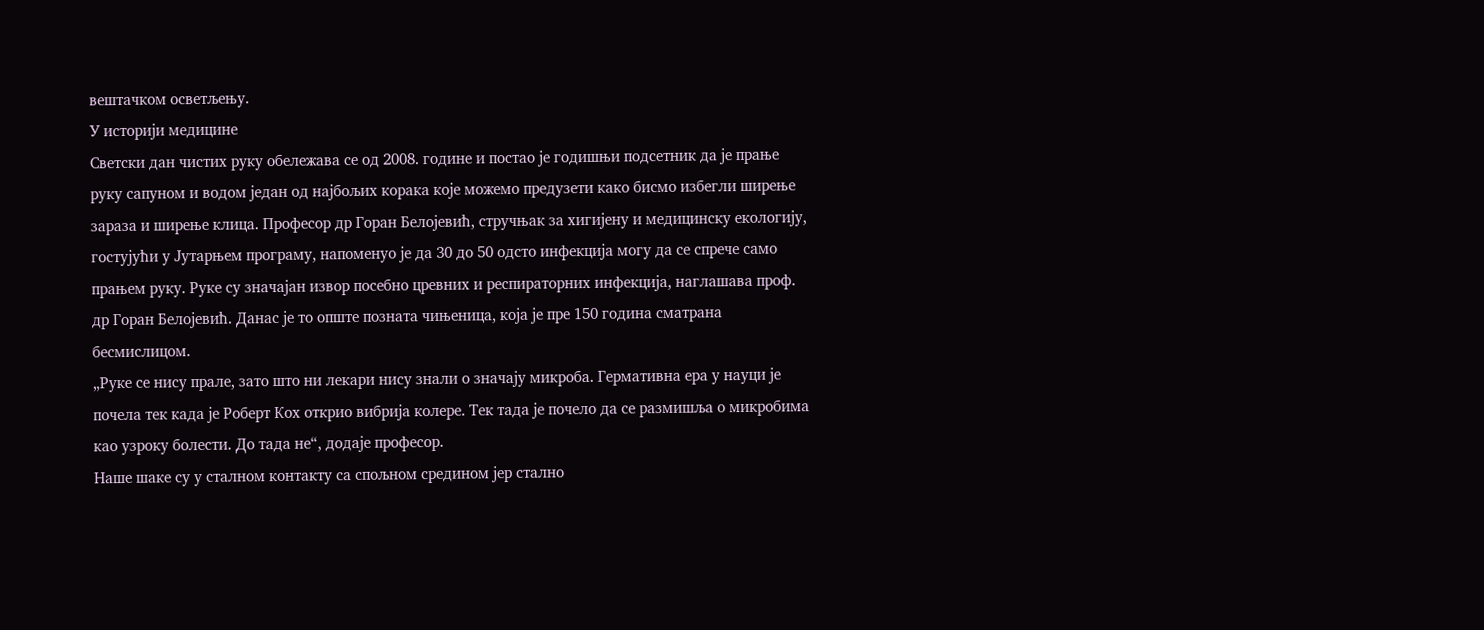вештачком осветљењу.
У историји медицине
Светски дан чистих руку обележава се од 2008. године и постао је годишњи подсетник да је прање руку сапуном и водом један од најбољих корака које можемо предузети како бисмо избегли ширење зараза и ширење клица. Професор др Горан Белојевић, стручњак за хигијену и медицинску екологију, гостујући у Јутарњем програму, напоменуо је да 30 до 50 одсто инфекција могу да се спрече само прањем руку. Руке су значајан извор посебно цревних и респираторних инфекција, наглашава проф. др Горан Белојевић. Данас је то опште позната чињеница, која је пре 150 година сматрана бесмислицом.
„Руке се нису прале, зато што ни лекари нису знали о значају микроба. Гермативна ера у науци је почела тек када је Роберт Кох открио вибрија колере. Тек тада је почело да се размишља о микробима као узроку болести. До тада не“, додаје професор.
Наше шаке су у сталном контакту са спољном средином јер стално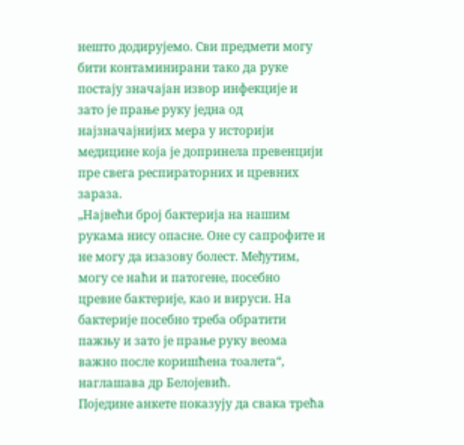нешто додирујемо. Сви предмети могу бити контаминирани тако да руке постају значајан извор инфекције и зато је прање руку једна од најзначајнијих мера у историји медицине која је допринела превенцији пре свега респираторних и цревних зараза.
„Највећи број бактерија на нашим рукама нису опасне. Оне су сапрофите и не могу да изазову болест. Међутим, могу се наћи и патогене, посебно цревне бактерије, као и вируси. На бактерије посебно треба обратити пажњу и зато је прање руку веома важно после коришћена тоалета“, наглашава др Белојевић.
Поједине анкете показују да свака трећа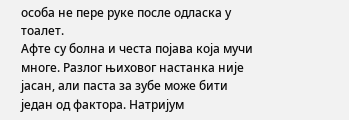особа не пере руке после одласка у тоалет.
Афте су болна и честа појава која мучи многе. Разлог њиховог настанка није јасан, али паста за зубе може бити један од фактора. Натријум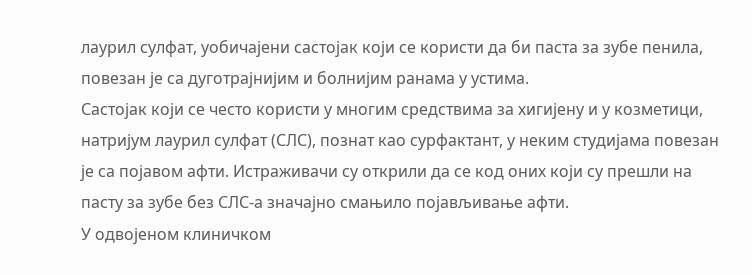лаурил сулфат, уобичајени састојак који се користи да би паста за зубе пенила, повезан је са дуготрајнијим и болнијим ранама у устима.
Састојак који се често користи у многим средствима за хигијену и у козметици, натријум лаурил сулфат (СЛС), познат као сурфактант, у неким студијама повезан је са појавом афти. Истраживачи су открили да се код оних који су прешли на пасту за зубе без СЛС-а значајно смањило појављивање афти.
У одвојеном клиничком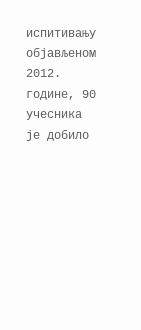испитивању објављеном 2012. године, 90 учесника је добило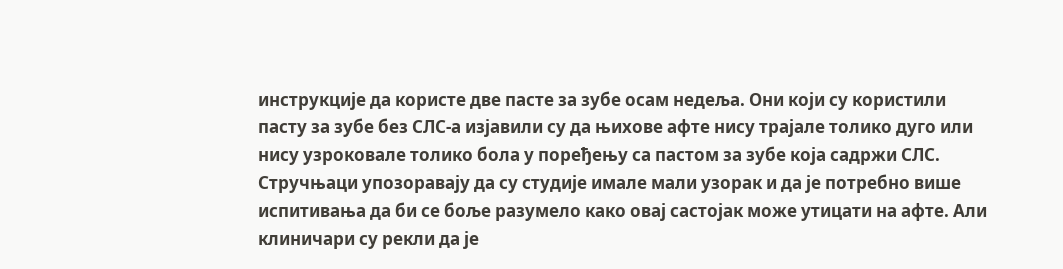инструкције да користе две пасте за зубе осам недеља. Они који су користили пасту за зубе без СЛС-а изјавили су да њихове афте нису трајале толико дуго или нису узроковале толико бола у поређењу са пастом за зубе која садржи СЛС.
Стручњаци упозоравају да су студије имале мали узорак и да је потребно више испитивања да би се боље разумело како овај састојак може утицати на афте. Али клиничари су рекли да је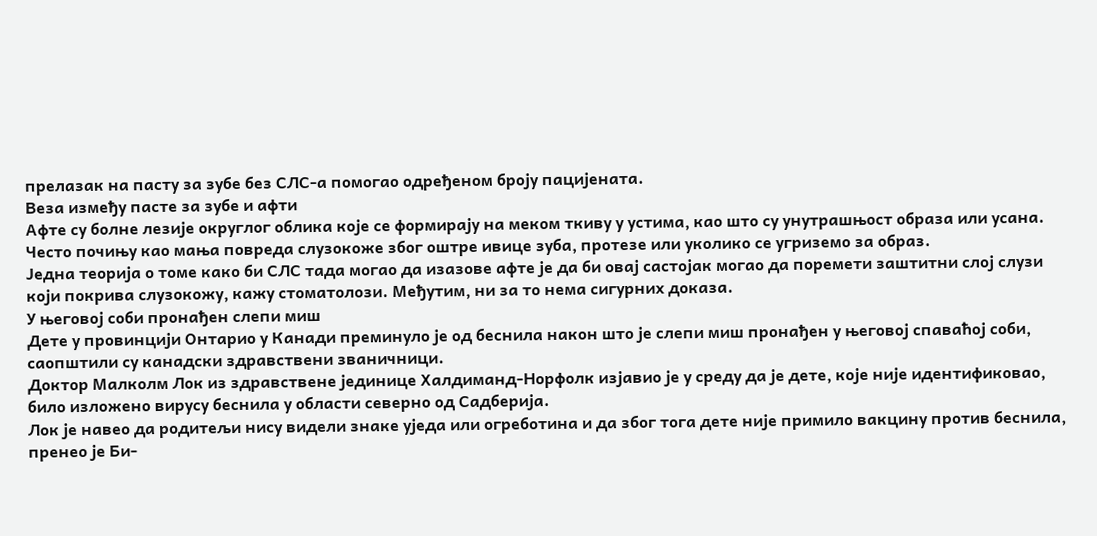прелазак на пасту за зубе без СЛС-а помогао одређеном броју пацијената.
Веза између пасте за зубе и афти
Афте су болне лезије округлог облика које се формирају на меком ткиву у устима, као што су унутрашњост образа или усана. Често почињу као мања повреда слузокоже због оштре ивице зуба, протезе или уколико се угриземо за образ.
Једна теорија о томе како би СЛС тада могао да изазове афте је да би овај састојак могао да поремети заштитни слој слузи који покрива слузокожу, кажу стоматолози. Међутим, ни за то нема сигурних доказа.
У његовој соби пронађен слепи миш
Дете у провинцији Онтарио у Канади преминуло је од беснила након што је слепи миш пронађен у његовој спаваћој соби, саопштили су канадски здравствени званичници.
Доктор Малколм Лок из здравствене јединице Халдиманд-Норфолк изјавио је у среду да је дете, које није идентификовао, било изложено вирусу беснила у области северно од Садберија.
Лок је навео да родитељи нису видели знаке уједа или огреботина и да због тога дете није примило вакцину против беснила, пренео је Би-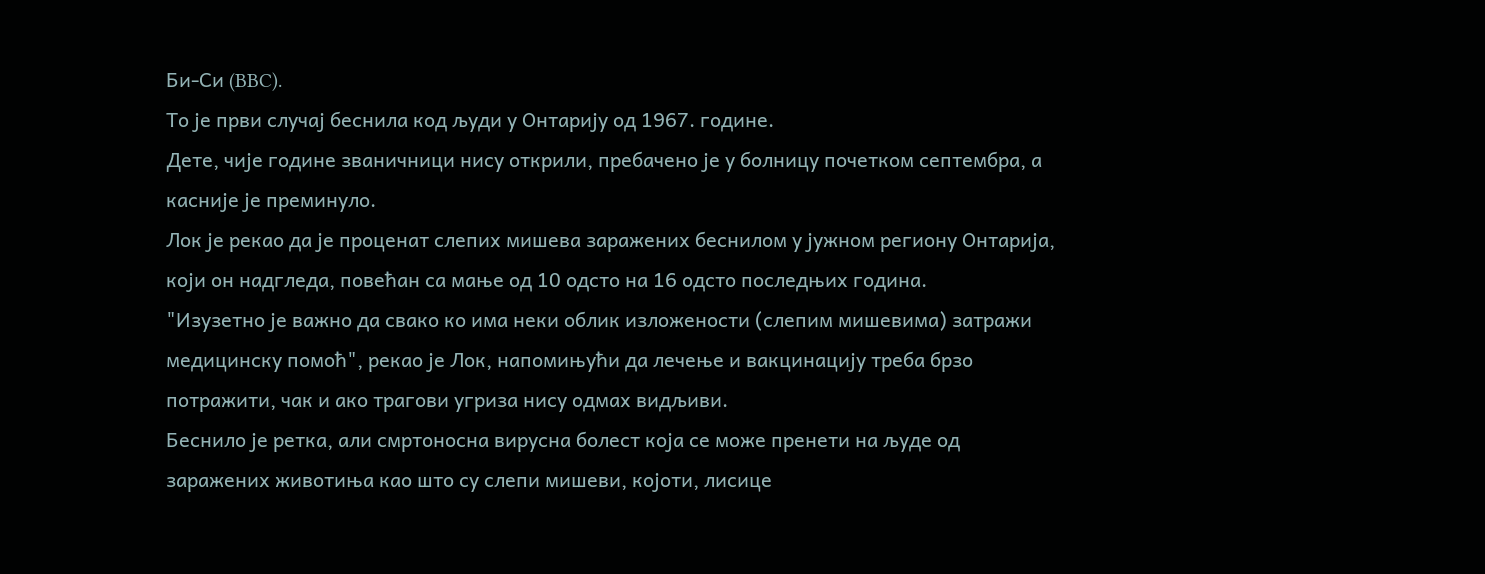Би-Си (BBC).
То је први случај беснила код људи у Онтарију од 1967. године.
Дете, чије године званичници нису открили, пребачено је у болницу почетком септембра, а касније је преминуло.
Лок је рекао да је проценат слепих мишева заражених беснилом у јужном региону Онтарија, који он надгледа, повећан са мање од 10 одсто на 16 одсто последњих година.
"Изузетно је важно да свако ко има неки облик изложености (слепим мишевима) затражи медицинску помоћ", рекао је Лок, напомињући да лечење и вакцинацију треба брзо потражити, чак и ако трагови угриза нису одмах видљиви.
Беснило је ретка, али смртоносна вирусна болест која се може пренети на људе од заражених животиња као што су слепи мишеви, којоти, лисице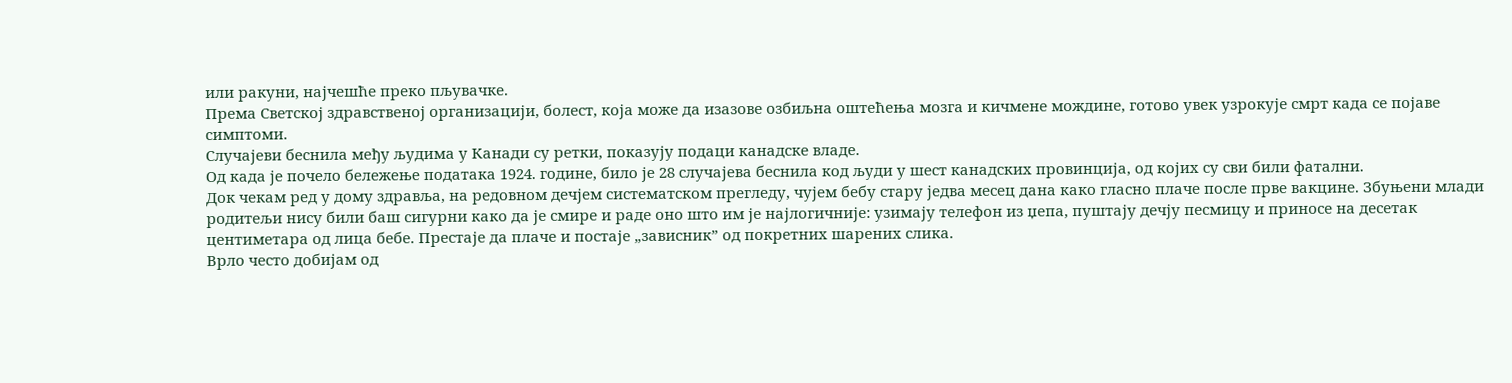или ракуни, најчешће преко пљувачке.
Према Светској здравственој организацији, болест, која може да изазове озбиљна оштећења мозга и кичмене мождине, готово увек узрокује смрт када се појаве симптоми.
Случајеви беснила међу људима у Канади су ретки, показују подаци канадске владе.
Од када је почело бележење података 1924. године, било је 28 случајева беснила код људи у шест канадских провинција, од којих су сви били фатални.
Док чекам ред у дому здравља, на редовном дечјем систематском прегледу, чујем бебу стару једва месец дана како гласно плаче после прве вакцине. Збуњени млади родитељи нису били баш сигурни како да је смире и раде оно што им је најлогичније: узимају телефон из џепа, пуштају дечју песмицу и приносе на десетак центиметара од лица бебе. Престаје да плаче и постаје „зависник” од покретних шарених слика.
Врло често добијам од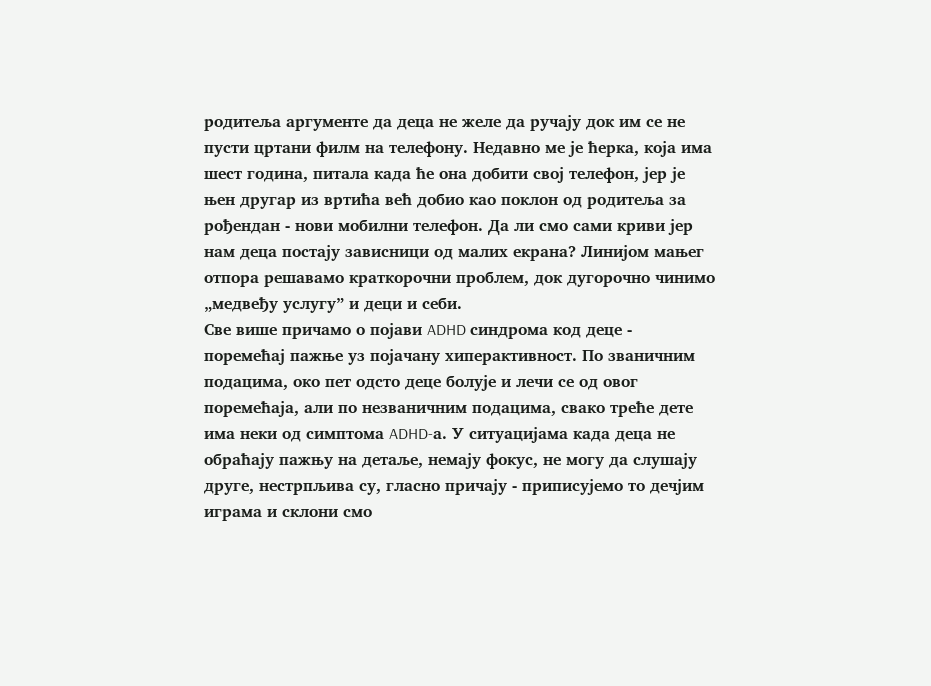родитеља аргументе да деца не желе да ручају док им се не пусти цртани филм на телефону. Недавно ме је ћерка, која има шест година, питала када ће она добити свој телефон, јер је њен другар из вртића већ добио као поклон од родитеља за рођендан - нови мобилни телефон. Да ли смо сами криви јер нам деца постају зависници од малих екрана? Линијом мањег отпора решавамо краткорочни проблем, док дугорочно чинимо „медвеђу услугу” и деци и себи.
Све више причамо о појави ADHD синдрома код деце - поремећај пажње уз појачану хиперактивност. По званичним подацима, око пет одсто деце болује и лечи се од овог поремећаја, али по незваничним подацима, свако треће дете има неки од симптома ADHD-а. У ситуацијама када деца не обраћају пажњу на детаље, немају фокус, не могу да слушају друге, нестрпљива су, гласно причају - приписујемо то дечјим играма и склони смо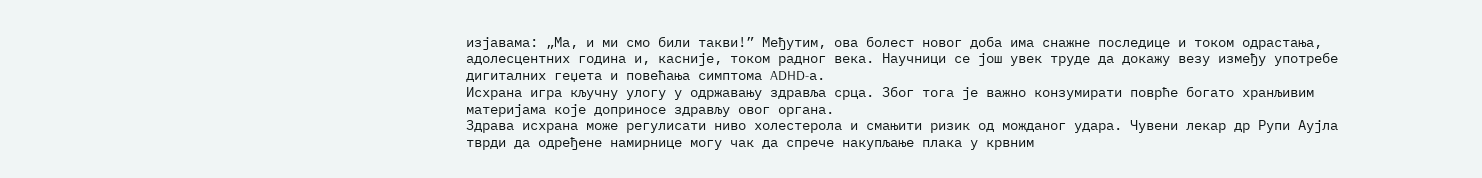изјавама: „Ма, и ми смо били такви!” Међутим, ова болест новог доба има снажне последице и током одрастања, адолесцентних година и, касније, током радног века. Научници се још увек труде да докажу везу између употребе дигиталних геџета и повећања симптома ADHD-а.
Исхрана игра кључну улогу у одржавању здравља срца. Због тога је важно конзумирати поврће богато хранљивим материјама које доприносе здрављу овог органа.
Здрава исхрана може регулисати ниво холестерола и смањити ризик од можданог удара. Чувени лекар др Рупи Аујла тврди да одређене намирнице могу чак да спрече накупљање плака у крвним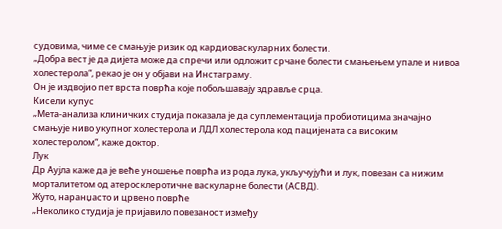судовима, чиме се смањује ризик од кардиоваскуларних болести.
„Добра вест је да дијета може да спречи или одложит срчане болести смањењем упале и нивоа холестерола“, рекао је он у објави на Инстаграму.
Он је издвојио пет врста поврћа које побољшавају здравље срца.
Кисели купус
„Мета-анализа клиничких студија показала је да суплементација пробиотицима значајно смањује ниво укупног холестерола и ЛДЛ холестерола код пацијената са високим холестеролом“, каже доктор.
Лук
Др Аујла каже да је веће уношење поврћа из рода лука, укључујући и лук, повезан са нижим морталитетом од атеросклеротичне васкуларне болести (АСВД).
Жуто, наранџасто и црвено поврће
„Неколико студија је пријавило повезаност између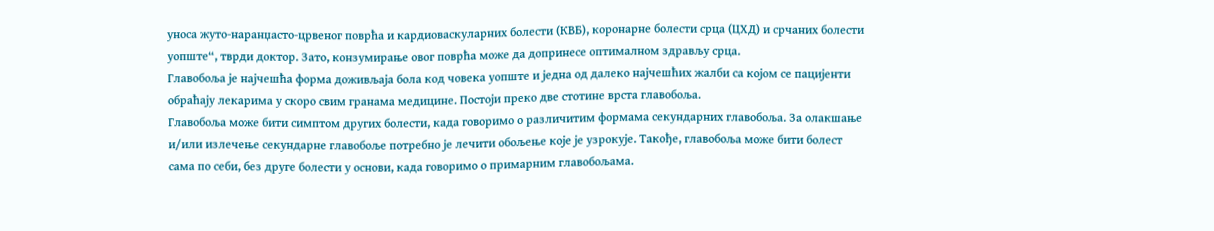уноса жуто-наранџасто-црвеног поврћа и кардиоваскуларних болести (КВБ), коронарне болести срца (ЦХД) и срчаних болести уопште“, тврди доктор. Зато, конзумирање овог поврћа може да допринесе оптималном здрављу срца.
Главобоља је најчешћа форма доживљаја бола код човека уопште и једна од далеко најчешћих жалби са којом се пацијенти обраћају лекарима у скоро свим гранама медицине. Постоји преко две стотине врста главобоља.
Главобоља може бити симптом других болести, када говоримо о различитим формама секундарних главобоља. За олакшање и/или излечење секундарне главобоље потребно је лечити обољење које је узрокује. Такође, главобоља може бити болест сама по себи, без друге болести у основи, када говоримо о примарним главобољама.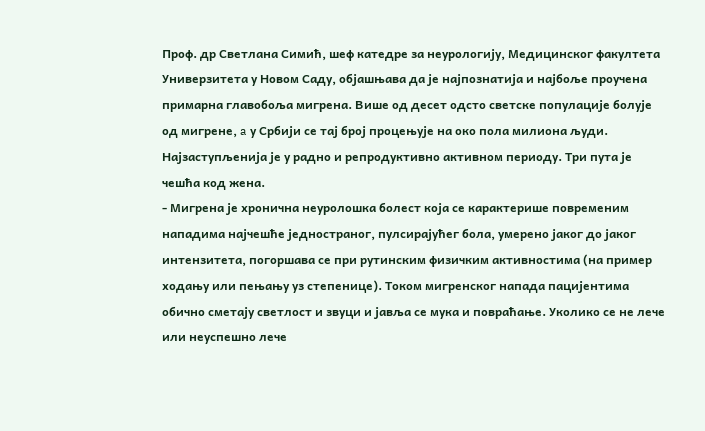Проф. др Светлана Симић, шеф катедре за неурологију, Медицинског факултета Универзитета у Новом Саду, oбјашњава да је најпознатија и најбоље проучена примарна главобоља мигрена. Више од десет одсто светске популације болује од мигрене, a у Србији се тај број процењује на око пола милиона људи. Најзаступљенија је у радно и репродуктивно активном периоду. Три пута је чешћа код жена.
- Мигрена је хронична неуролошка болест која се карактерише повременим нападима најчешће једностраног, пулсирајућег бола, умерено јаког до јаког интензитета, погоршава се при рутинским физичким активностима (на пример ходању или пењању уз степенице). Током мигренског напада пацијентима обично сметају светлост и звуци и јавља се мука и повраћање. Уколико се не лече или неуспешно лече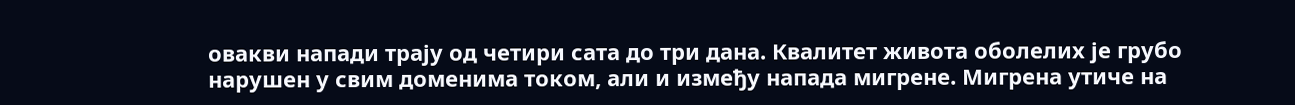овакви напади трају од четири сата до три дана. Квалитет живота оболелих је грубо нарушен у свим доменима током, али и између напада мигрене. Мигрена утиче на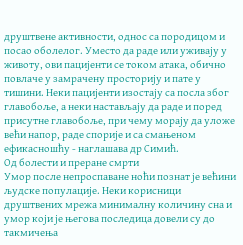друштвене активности, однос са породицом и посао оболелог. Уместо да раде или уживају у животу, ови пацијенти се током атака, обично повлаче у замрачену просторију и пате у тишини. Неки пацијенти изостају са посла због главобоље, а неки настављају да раде и поред присутне главобоље, при чему морају да уложе већи напор, раде спорије и са смањеном ефикасношћу - наглашава др Симић.
Од болести и преране смрти
Умор после непроспаване ноћи познат је већини људске популације. Неки корисници друштвених мрежа минималну количину сна и умор који је његова последица довели су до такмичења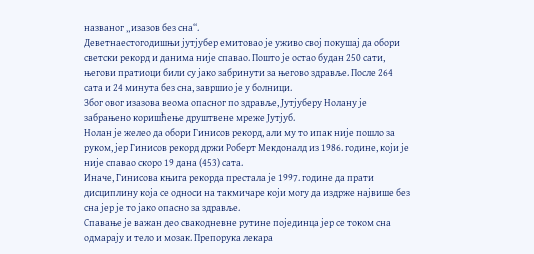названог „изазов без сна“.
Деветнаестогодишњи јутјубер емитовао је уживо свој покушај да обори светски рекорд и данима није спавао. Пошто је остао будан 250 сати, његови пратиоци били су јако забринути за његово здравље. После 264 сата и 24 минута без сна, завршио је у болници.
Због овог изазова веома опасног по здравље, Јутјуберу Нолану је забрањено коришћење друштвене мреже Јутјуб.
Нолан је желео да обори Гинисов рекорд, али му то ипак није пошло за руком, јер Гинисов рекорд држи Роберт Мекдоналд из 1986. године, који је није спавао скоро 19 дана (453) сата.
Иначе, Гинисова књига рекорда престала је 1997. године да прати дисциплину која се односи на такмичаре који могу да издрже највише без сна јер је то јако опасно за здравље.
Спавање је важан део свакодневне рутине појединца јер се током сна одмарају и тело и мозак. Препорука лекара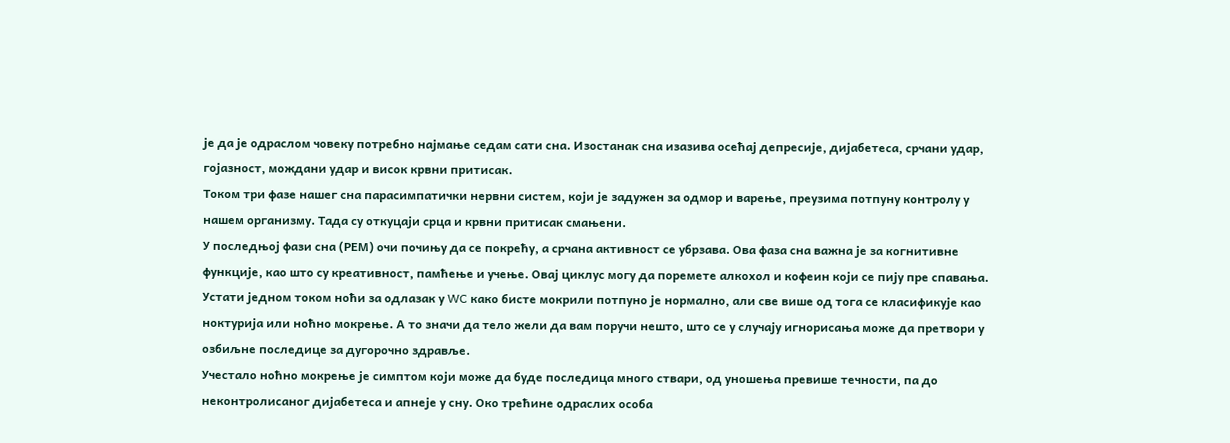је да је одраслом човеку потребно најмање седам сати сна. Изостанак сна изазива осећај депресије, дијабетеса, срчани удар, гојазност, мождани удар и висок крвни притисак.
Током три фазе нашег сна парасимпатички нервни систем, који је задужен за одмор и варење, преузима потпуну контролу у нашем организму. Тада су откуцаји срца и крвни притисак смањени.
У последњој фази сна (РЕМ) очи почињу да се покрећу, а срчана активност се убрзава. Ова фаза сна важна је за когнитивне функције, као што су креативност, памћење и учење. Овај циклус могу да поремете алкохол и кофеин који се пију пре спавања.
Устати једном током ноћи за одлазак у WC како бисте мокрили потпуно је нормално, али све више од тога се класификује као ноктурија или ноћно мокрење. А то значи да тело жели да вам поручи нешто, што се у случају игнорисања може да претвори у озбиљне последице за дугорочно здравље.
Учестало ноћно мокрење је симптом који може да буде последица много ствари, од уношења превише течности, па до неконтролисаног дијабетеса и апнеје у сну. Око трећине одраслих особа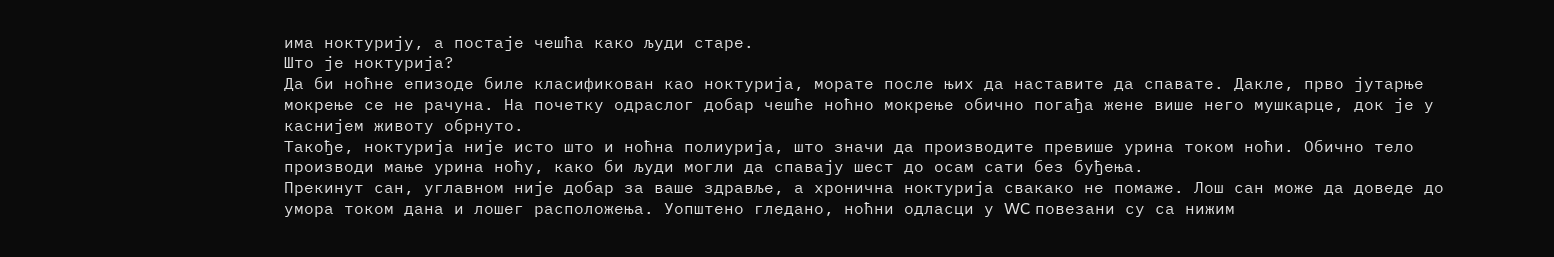има ноктурију, а постаје чешћа како људи старе.
Што је ноктурија?
Да би ноћне епизоде биле класификован као ноктурија, морате после њих да наставите да спавате. Дакле, прво јутарње мокрење се не рачуна. На почетку одраслог добар чешће ноћно мокрење обично погађа жене више него мушкарце, док је у каснијем животу обрнуто.
Такође, ноктурија није исто што и ноћна полиурија, што значи да производите превише урина током ноћи. Обично тело производи мање урина ноћу, како би људи могли да спавају шест до осам сати без буђења.
Прекинут сан, углавном није добар за ваше здравље, а хронична ноктурија свакако не помаже. Лош сан може да доведе до умора током дана и лошег расположења. Уопштено гледано, ноћни одласци у WC повезани су са нижим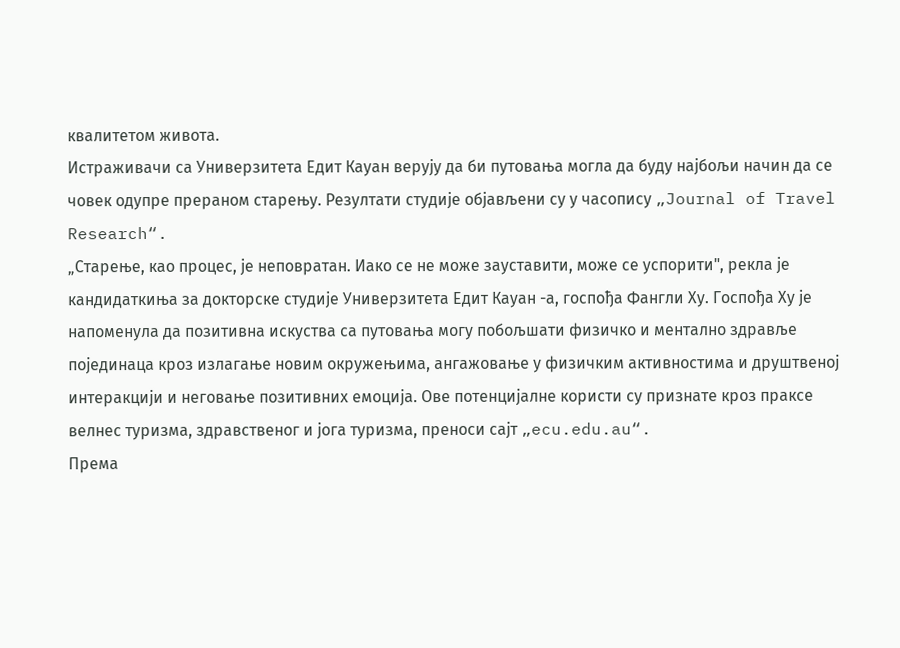квалитетом живота.
Истраживачи са Универзитета Едит Кауан верују да би путовања могла да буду најбољи начин да се човек одупре прераном старењу. Резултати студије објављени су у часопису „Journal of Travel Research“.
„Старење, као процес, је неповратан. Иако се не може зауставити, може се успорити", рекла је кандидаткиња за докторске студије Универзитета Едит Кауан -а, госпођа Фангли Ху. Госпођа Ху је напоменула да позитивна искуства са путовања могу побољшати физичко и ментално здравље појединаца кроз излагање новим окружењима, ангажовање у физичким активностима и друштвеној интеракцији и неговање позитивних емоција. Ове потенцијалне користи су признате кроз праксе велнес туризма, здравственог и јога туризма, преноси сајт „ecu.edu.au“.
Према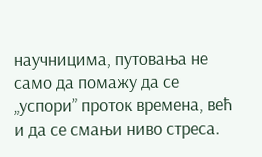научницима, путовања не само да помажу да се „успори” проток времена, већ и да се смањи ниво стреса.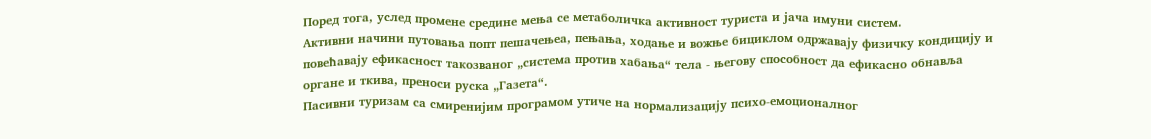Поред тога, услед промене средине мења се метаболичка активност туриста и јача имуни систем.
Активни начини путовања попт пешачењеа, пењања, ходање и вожње бициклом одржавају физичку кондицију и повећавају ефикасност такозваног „система против хабања“ тела - његову способност да ефикасно обнавља органе и ткива, преноси руска „Газета“.
Пасивни туризам са смиренијим програмом утиче на нормализацију психо-емоционалног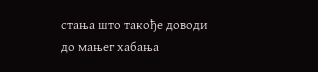стања што такође доводи до мањег хабања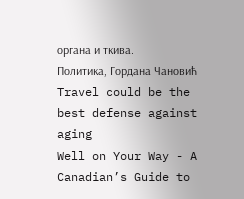органа и ткива.
Политика, Гордана Чановић
Travel could be the best defense against aging
Well on Your Way - A Canadian’s Guide to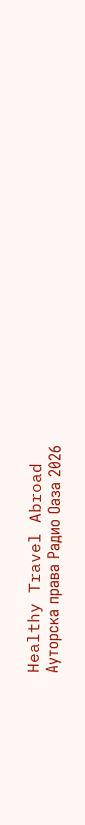Healthy Travel Abroad
Ауторска права Радио Оаза 2026